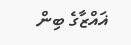ޣައްޒާގެ ބިން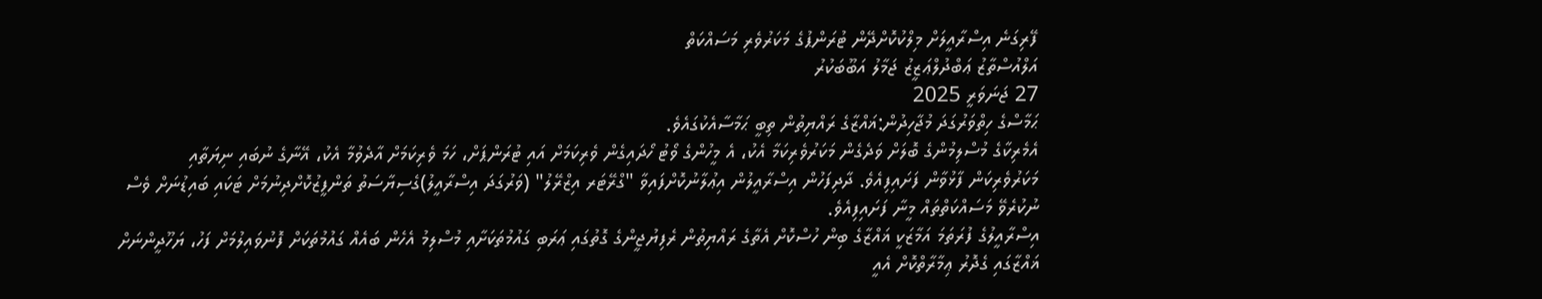ފޭރިގަނެ އިސްރާއީލަށް މިލްކުކޮށްދޭން ޓުރަންޕުގެ މަކަރުވެރި މަސައްކަތް
އަލްއުސްތާޒު ޢަބްދުލްޢަޒީޒު ޖަމާލު އަބޫބަކުރު
27 ޖަނަވަރީ 2025
ޙަމާސްގެ ހިތްވަރުގަދަ މުޖާހިދުން:ޣައްޒާގެ ރައްޔިތުން ތިބީ ޙަމާސާއެކުގައެވެ.
އެމެރިކާގެ މުސްލިމުންގެ ބޮލަށް ވަދެގެން މަކަރުވެރިކަމާ އެކު، އެ މީހުންގެ ވޯޓު ހޯދައިގެން ވެރިކަމަށް އައި ޓުރަންޕަށް، ހަމަ ވެރިކަމަށް އާދެވުމާ އެކު، އޭނާގެ ނުބައި ނިޔަތާއި މަކަރުވެރިކަން ފާޅުވާން ފަށައިފިއެވެ. ދާދިފަހުން އިސްރާއީލުން އިޢުލާނުކޮށްފައިވާ "ގްރޭޓަރ އިޒްރޭލު" (ވަރުގަދަ އިސްރާއީލު)ގެސިޔާސަތު ތަންފީޒުކޮށްދިނުމަށް ޓަކައި ބައިޑުނަށް ވެސް ނުކުރެވޭ މަސައްކަތްތައް މީނާ ފަށައިފިއެވެ.
އިސްރާއީލުގެ ފުރަތަމަ އަމާޒަކީ ޣައްޒާގެ ބިން ހުސްކޮށް އެތާގެ ރައްޔިތުން ރެފިޔުޖީންގެ ގޮތުގައި ޢަރަބި ގައުމުތަކަށާއި މުސްލިމު އެހެން ބައެއް ގައުމުތަކަށް ފޮނުވައިލުމަށް ފަހު، ޔަހޫދީންނަށް ޣައްޒާގައި ގެދޮރު ޢިމާރާތްކޮށް އެއީ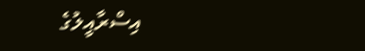އިސްރާއީލުގެ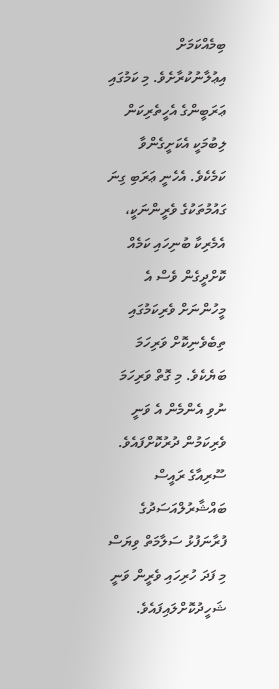ބިމެއްކަމަށް އިޢުލާނުކުރާށެވެ. މި ކަމުގައި ޢަރަބީންގެ އެހީތެރިކަން ލިބުމަކީ އެކަށީގެންވާ ކަމެކެވެ. އެހެނީ ޢަރަބި ގިނަ ގައުމުތަކުގެ ވެރީންނަކީ، އެމެރިކާ ބުނިހައި ކަމެއް ކޮށްދީގެން ވެސް އެ މީހުންނަށް ވެރިކަމުގައި ތިބެވެނިކޮށް ވަރިހަމަ ބަޔެކެވެ. މި ގޮތް ވަރިހަމަ ނުވި އެންމެން އެ ވަނީ ވެރިކަމުން ދުރުކޮށްފައެވެ. ސޫރިއާގެ ރައީސް ބައްޝާރުލްއަސަދުގެ ފުރާނަފުޅު ސަލާމަތް ވިޔަސް މި ފަދަ ހުރިހައި ވެރީން ވަނީ ޝަހީދުކޮށްލައިފައެވެ.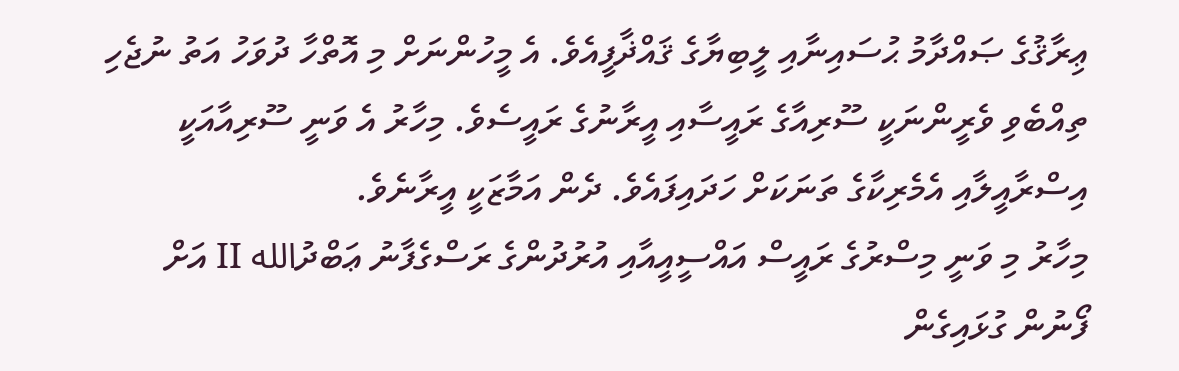ޢިރާޤުގެ ޞައްދާމު ޙުސައިނާއި ލީބިޔާގެ ޤައްޛާފީއެވެ. އެ މީހުންނަށް މި އޮތްހާ ދުވަހު އަތު ނުޖެހި ތިއްބެވި ވެރީންނަކީ ސޫރިއާގެ ރައީސާއި އީރާނުގެ ރައީސެވެ. މިހާރު އެ ވަނީ ސޫރިއާއަކީ އިސްރާއީލާއި އެމެރިކާގެ ތަނަކަށް ހަދައިފައެވެ. ދެން އަމާޒަކީ އީރާނެވެ.
މިހާރު މި ވަނީ މިސްރުގެ ރައީސް އައްސީއީއާއި އުރުދުންގެ ރަސްގެފާނު ޢަބްދުالله II އަށް ފޯނުން ގުޅައިގެން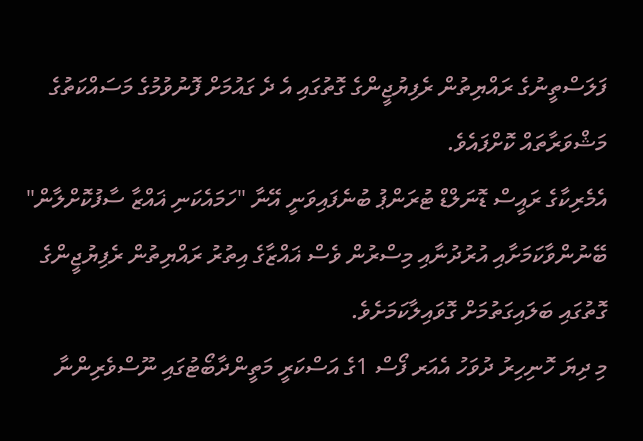ފަލަސްތީނުގެ ރައްޔިތުން ރެފިޔުޖީންގެ ގޮތުގައި އެ ދެ ގައުމަށް ފޮނުވުމުގެ މަސައްކަތުގެ މަޝްވަރާތައް ކޮށްފައެވެ.
އެމެރިކާގެ ރައީސް ޑޮނަލްޑް ޓުރަންޕު ބުނެފައިވަނީ އޭނާ "ހަމައެކަނި ޣައްޒާ ސާފުކޮށްލާން" ބޭނުންވާކަމަށާއި އުރުދުނާއި މިސްރުން ވެސް ޣައްޒާގެ އިތުރު ރައްޔިތުން ރެފިޔުޖީންގެ ގޮތުގައި ބަލައިގަތުމަށް ގޮވައިލާކަމަށެވެ.
މި ދިޔަ ހޮނިހިރު ދުވަހު އެއަރ ފޯސް 1ގެ އަސްކަރީ މަތީންދާބޯޓުގައި ނޫސްވެރިންނާ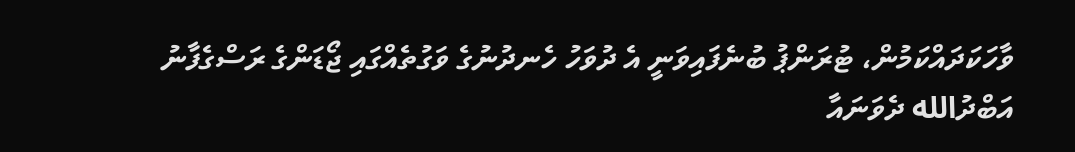ވާހަކަދައްކަމުން، ޓުރަންޕު ބުނެފައިވަނީ އެ ދުވަހު ހެނދުނުގެ ވަގުތެއްގައި ޖޯޑަންގެ ރަސްގެފާނު އަބްދުالله ދެވަނައާ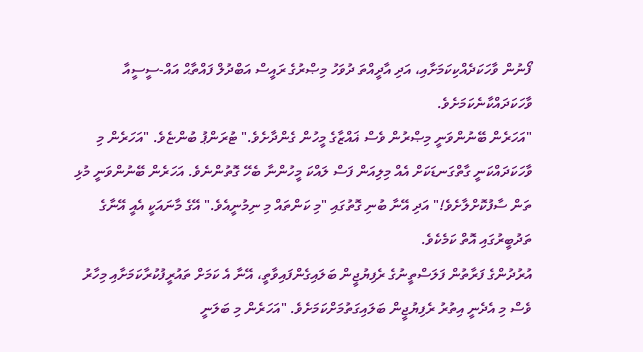ފޯނުން ވާހަކަދެއްކިކަމަށާއި، އަދި އާދީއްތަ ދުވަހު މިޞްރުގެ ރައީސް އަބްދުލް ފައްތާޙް އައް-ސީސީއާ ވާހަކަދައްކާނެކަމަށެވެ.
"އަހަރެން ބޭނުންވަނީ މިޞްރުން ވެސް ޣައްޒާގެ މީހުން ގެންދާށެވެ." ޓުރަންޕު ބުންޏެވެ. "އަހަރެން މި ވާހަކަދައްކަނީ ގާތްގަނޑަކަށް އެއް މިލިއަން ފަސް ލައްކަ މީހުންނާ ބެހޭ ގޮތުންނެވެ. އަހަރެން ބޭނުންވަނީ މުޅި ތަން ސާފުކޮށްލާށެވެ!" އަދި އޭނާ ބުނި ގޮތުގައި "މި ކަންތައް މި ނިމުނީއެވެ." އޭގެ މާނައަކީ އެއީ އޭނާގެ ތަދުބީރުގައި އޮތް ކަމެކެވެ.
އުރުދުންގެ ފަރާތުން ފަލަސްތީނުގެ ރެފިޔުޖީން ބަލައިގެންފައިވާތީ، އޭނާ އެ ކަމަށް ތައުރީފުކުރާކަމަށާއި މިހާރު ވެސް މި އެދެނީ އިތުރު ރެފިޔުޖީން ބަލައިގަތުމަށްކަމަށެވެ. "އަހަރެން މި ބަލަނީ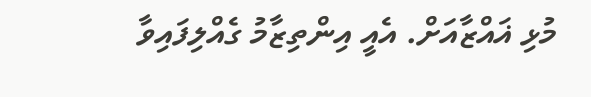މުޅި ޣައްޒާއަށް. އެއީ އިންތިޒާމު ގެއްލިފައިވާ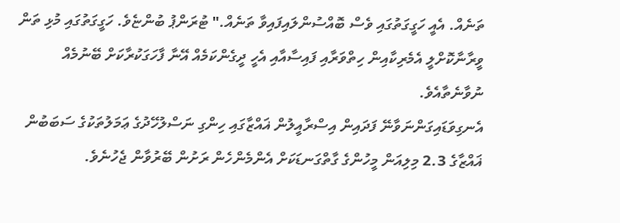ތަނެއް. އެއީ ހަގީގަތުގައި ވެސް ބޮއްސުންލައިފައިވާ ތަނެއް." ޓުރަންޕު ބުންޏެވެ. ހަގީގަތުގައި މުޅި ތަން ވީރާނާކޮށްލީ އެމެރިކާއިން ހިތްވަރާއި ފައިސާއާއި އެހީ ދީގެންކަމެއް އޭނާ ފާހަގަކުރާކަށް ބޭނުމެއް ނުވާނެތާއެވެ.
އެނގިވަޑައިގަންނަވާނޭ ފަދައިން އިސްރާއީލުން ޣައްޒާގައި ހިންގި ނަސްލުހޭދުގެ ޢަމަލުތަކުގެ ސަބަބުން ޣައްޒާގެ 2.3 މިލިއަން މީހުންގެ ގާތްގަނޑަކަށް އެންމެންހެން ރަށުން ބޭރުވާން ޖެހުނެވެ.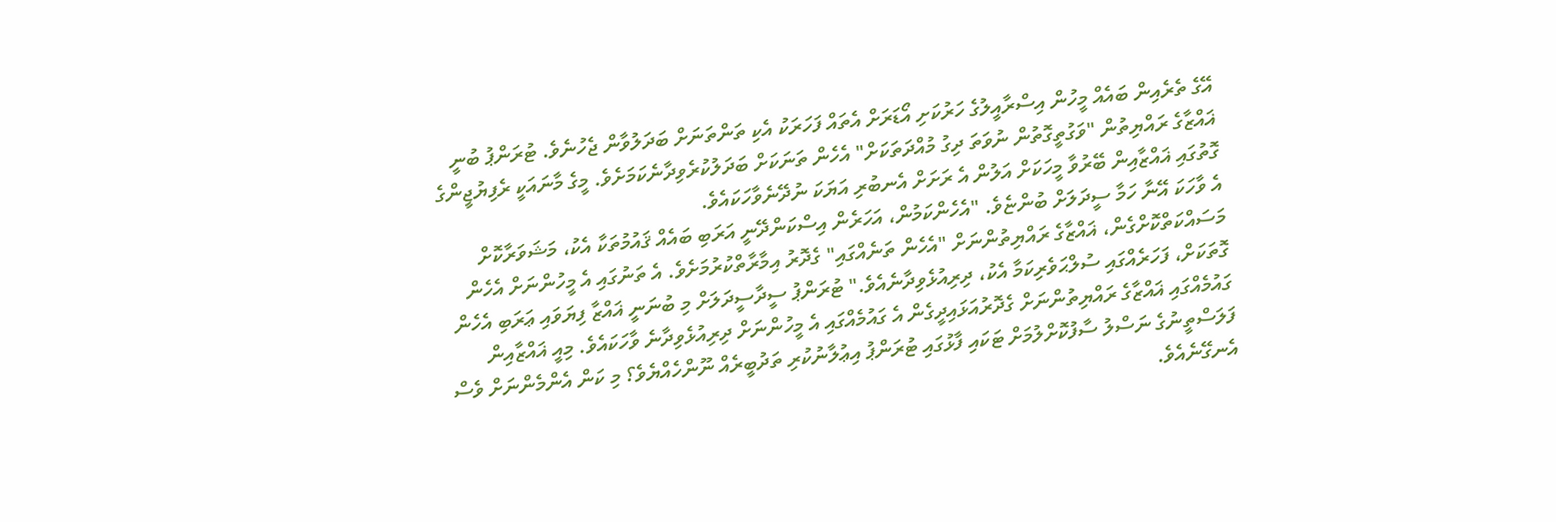އޭގެ ތެރެއިން ބައެއް މީހުން އިސްރާއީލުގެ ހަރުކަށި އޯޑަރަށް އެތައް ފަހަރަކު އެކި ތަންތަނަށް ބަދަލުވާން ޖެހުނެވެ. ޓުރަންޕު ބުނީ ޣައްޒާގެ ރައްޔިތުން "ވަގުތީގޮތުން ނުވަތަ ދިގު މުއްދަތަކަށް" އެހެން ތަނަކަށް ބަދަލުކުރެވިދާނެކަމަށެވެ. މީގެ މާނައަކީ ރެފިޔުޖީންގެ ގޮތުގައި ޣައްޒާއިން ބޭރުވާ މީހަކަށް އަލުން އެ ރަށަށް އެނބުރި އަޔަކަ ނުދޭނެވާހަކައެވެ.
އެ ވާހަކަ އޭނާ ހަމާ ސީދަލަށް ބުންޏެވެ. "އެހެންކަމުން، އަހަރެން އިސްކަންދޭނީ އަރަބި ބައެއް ޤައުމުތަކާ އެކު، މަޝަވަރާކޮށް މަސައްކަތްކޮށްގެން، ޣައްޒާގެ ރައްޔިތުންނަށް "އެހެން ތަނެއްގައި" ގެދޮރު އިމާރާތްކުރުމަށެވެ. އެ ތަނުގައި އެ މީހުންނަށް އެހެން ގޮތަކަށް، ފަހަރެއްގައި ސުލްޙަވެރިކަމާ އެކު، ދިރިއުޅެވިދާނެއެވެ." ޓުރަންޕު ސީދާސީދަލަށް މި ބުނަނީ ޣައްޒާ ފިޔަވައި ޢަރަބި އެހެން ގައުމެއްގައި ޣައްޒާގެ ރައްޔިތުންނަށް ގެދޮރުއަޅައިދީގެން އެ ގައުމެއްގައި އެ މީހުންނަށް ދިރިއުޅެވިދާނެ ވާހަކައެވެ. މިއީ ޣައްޒާއިން ފަލަސްތީނުގެ ނަސްލު ސާފުކޮށްލުމަށް ޓަކައި ފާޅުގައި ޓުރަންޕު އިޢުލާނުކުރި ތަދުބީރެއް ނޫންހެއްޔެވެ؟ މި ކަން އެންމެންނަށް ވެސް އެނގޭނެއެވެ.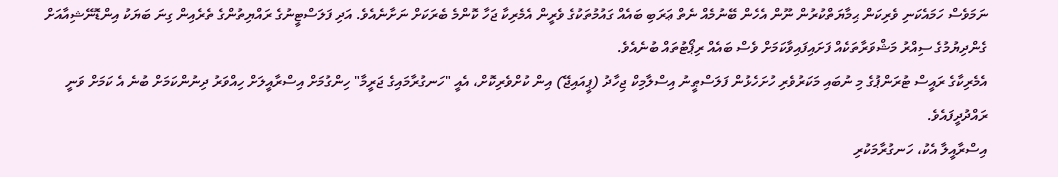ނަމަވެސް ހަމައެކަނި ވެރިކަން ޙިމާޔަތްކުރުން ނޫން އެހެން ބޭނުމެއް ނެތް ޢަރަބި ބައެއް ގައުމުތަކުގެ ވެރީން އެމެރިކާ ޖަހާ ކޮންމެ ބެރަކަށް ނަށާނެއެވެ. އަދި ފަލަސްޓީނުގެ ރައްޔިތުންގެ ތެރެއިން ގިނަ ބަޔަކު އިންޑޮނޭޝިއާއަށް ގެންދިޔުމުގެ ސިއްރު މަޝްވަރާތަކެއް ފަށައިފައިވާކަމަށް ވެސް ބައެއް ރިޕޯޓުތައް ބުނެއެވެ.
އެމެރިކާގެ ރައީސް ޓުރަންޕުގެ މި ނުބައި މަކަރުވެރި ހުށަހެޅުން ފަލަސްޠީނު އިސްލާމިކް ޖިހާދު (ޕީއައިޖޭ) އިން ކުށްވެރިކޮށް، އެއީ "ހަނގުރާމައިގެ ޖަރީމާ" ހިންގުމަށް އިސްރާއީލަށް ހިއްވަރު ދިނުންކަމަށް ބުނެ އެ ކަމަށް ވަނީ ރައްދުދީފައެވެ.
އިސްރާއީލާ އެކު، ހަނގުރާމަކުރި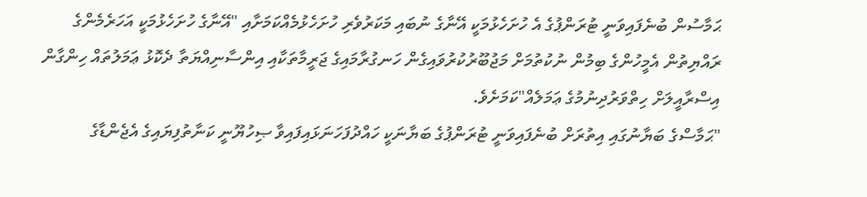ޙަމާސުން ބުނެފައިވަނީ ޓުރަންޕުގެ އެ ހުށަހެޅުމަކީ އޭނާގެ ނުބައި މަކަރުވެރި ހުށަހެޅުމެއްކަމަށާއި "އޭނާގެ ހުށަހެޅުމަކީ އަހަރެމެންގެ ރައްޔިތުން އެމީހުންގެ ބިމުން ނުކުތުމަށް މަޖުބޫރުކުރުވައިގެން ހަނގުރާމައިގެ ޖަރީމާތަކާއި އިންސާނިއްޔަތާ ދެކޮޅު ޢަމަލުތައް ހިންގާން އިސްރާއީލަށް ހިތްވަރުދިނުމުގެ ޢަމަލެއް"ކަމަށެވެ.
"ޙަމާސްގެ ބަޔާނުގައި އިތުރަށް ބުނެފައިވަނީ ޓުރަންޕުގެ ބަޔާނަކީ ހައްދުފަހަނަޅައިފައިވާ ޞިހުޔޫނީ ކަނާތުފިޔައިގެ އެޖެންޑާގެ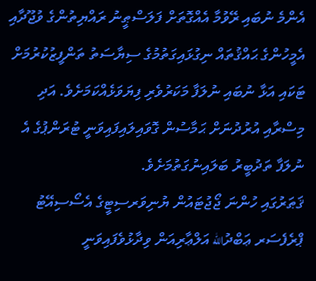އެންމެ ނުބައި ރޭވުމާ އެއްގޮތަށް ފަލަސްޠީނު ރައްޔިތުންގެ ވުޖޫދާއި އެމީހުންގެ ޙައްޤުތައް ނިގުޅައިގަތުމުގެ ސިޔާސަތު ތަންފީޒުކުރުމަށް ޓަކައި އަޅާ ނުބައި ނުލަފާ މަކަރުވެރި ފިޔަވަޅެއްކަމަށެވެ. އަދި މިސްރާއި އުރުދުނަށް ޙަމާސުން ގޮވައިލައިފައިވަނީ ޓުރަންޕުގެ އެ ނުލަފާ ތަދުބީރު ބަލައިނުގަތުމަށެވެ.
ޤަޠަރުގައި ހުންނަ ޖޯޖުޓައުން ޔުނިވަރސިޓީގެ އެސޯސިއޭޓު ޕްރެފެސަރ ޢަބްދުالله އަލްޢާރިއަން ވިދާޅުވެފައިވަނީ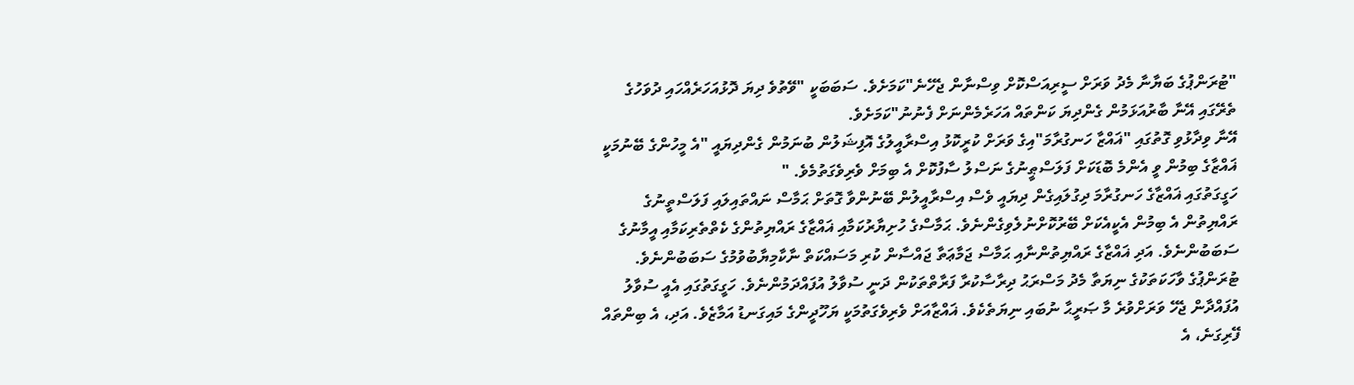"ޓުރަންޕުގެ ބަޔާނާ މެދު ވަރަށް ސީރިއަސްކޮށް ވިސްނާން ޖެހޭނެ"ކަމަށެވެ. ސަބަބަކީ "ވޭތުވެ ދިޔަ ދޮޅުއަހަރެއްހައި ދުވަހުގެ ތެރޭގައި އޭނާ ބާރުއަޅަމުން ގެންދިޔަ ކަންތައް އަހަރެމެންނަށް ފެނުނު"ކަމަށެވެ.
އޭނާ ވިދާޅުވި ގޮތުގައި "ޣައްޒާ ހަނގުރާމަ"އިގެ ވަރަށް ކުރީކޮޅު އިސްރާއީލުގެ އޮފިޝަލުން ބުނަމުން ގެންދިޔައީ "އެ މީހުންގެ ބޭނުމަކީ ޣައްޒާގެ ބިމުން ވީ އެންމެ ބޮޑަކަށް ފަލަސްޠީނުގެ ނަސްލު ސާފުކޮށް އެ ބިމަށް ވެރިވެގަތުމެވެ. "
ހަގީގަތުގައި ޣައްޒާގެ ހަނގުރާމަ ދިގުލައިގެން ދިޔައީ ވެސް އިސްރާއީލުން ބޭނުންވާ ގޮތަށް ޙަމާސް ނައްތައިލައި ފަލަސްތީނުގެ ރައްޔިތުން އެ ބިމުން އެކީއެކަށް ބޭރުކޮށްނުލެވިގެންނެވެ. ޙަމާސްގެ ހުށިޔާރުކަމާއި ޣައްޒާގެ ރައްޔިތުންގެ ކެތްތެރިކަމާއި އީމާނުގެ ސަބަބުންނެވެ. އަދި ޣައްޒާގެ ރައްޔިތުންނާއި ޙަމާސް ޖަމާޢަތާ ޖައްސާން ކުރި މަސައްކަތް ނާކާމިޔާބުވުމުގެ ސަބަބުންނެވެ.
ޓުރަންޕުގެ ވާހަކަތަކުގެ ނިޔަތާ މެދު މަސްރަޙު ދިރާސާކުރާ ފަރާތްތަކުން ދަނީ ސުވާލު އުފައްދަމުންނެވެ. ހަގީގަތުގައި އެއީ ސުވާލު އުފައްދާން ޖެހޭ ވަރަށްވުރެ މާ ޞަރީޙާ ނުބައި ނިޔަތެކެވެ. ޣައްޒާއަށް ވެރިވެގަތުމަކީ ޔަހޫދީންގެ މައިގަނޑު އަމާޒެވެ. އަދި، އެ ބިންތައް ފޭރިގަނެ، އެ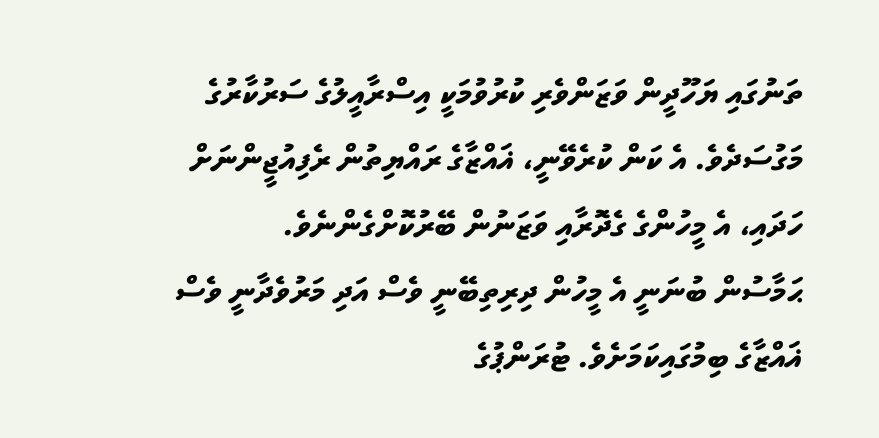ތަނުގައި ޔަހޫދީން ވަޒަންވެރި ކުރުވުމަކީ އިސްރާއީލުގެ ސަރުކާރުގެ މަގުސަދެވެ. އެ ކަން ކުރެވޭނީ، ޣައްޒާގެ ރައްޔިތުން ރެފިއުޖީންނަށް ހަދައި، އެ މީހުންގެ ގެދޮރާއި ވަޒަނުން ބޭރުކޮށްގެންނެވެ.
ޙަމާސުން ބުނަނީ އެ މީހުން ދިރިތިބޭނީ ވެސް އަދި މަރުވެދާނީ ވެސް ޣައްޒާގެ ބިމުގައިކަމަށެވެ. ޓުރަންޕުގެ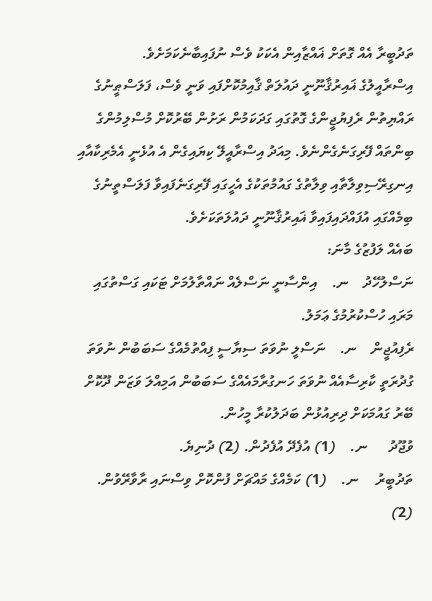ތަދުބީރާ އެއް ގޮތަށް ޣައްޒާއިން އެކަކު ވެސް ނުފައިބާނެކަމަށެވެ.
އިސްރާއީލުގެ ޣައިރުޤާނޫނީ ދައުލަތް ޤާއިމުކޮށްފައި ވަނީ ވެސް، ފަލަސްޠީނުގެ ރައްޔިތުން ރެފިޔުޖީންގެ ގޮތުގައި ގަދަކަމުން ރަށުން ބޭރުކޮށް މުސްލިމުންގެ ބިންތައް ފޭރިގަނެގެންނެވެ. މިއަދު އިސްރާއީލޭ ކިޔައިގެން އެ އުޅެނީ އެމެރިކާއާއި އިނގިރޭސިވިލާތާއި ވިލާތުގެ ގައުމުތަކުގެ އެހީގައި ފޭރިގަނެފައިވާ ފަލަސްތީނުގެ ބިމެއްގައި އުފައްދައިފައިވާ ޣައިރުޤާނޫނީ ދައުލަތަކަށެވެ.
ބައެއް ލަފުޒުގެ މާނަ:
ނަސްލުހޭދު    ނ.    އިންސާނީ ނަސްލެއް ނައްތާލުމަށް ޓަކައި ގަސްތުގައި މަރައި ހުސްކުރުމުގެ ޢަމަލު.
ރެފިއުޖީން    ނ.    ނަސްލީ ނުވަތަ ސިޔާސީ ފިއްތުމެއްގެ ސަބަބުން ނުވަތަ ގުދުރަތީ ކާރިސާއެއް ނުވަތަ ހަނގުރާމައެއްގެ ސަބަބުން އަމިއްލަ ވަޒަން ދޫކޮށް ބޭރު ގައުމަކަށް ދިރިއުޅުން ބަދަލުކުރާ މީހުން.
ވުޖޫދު      ނ.    (1) އުފެދޭ އުފެދުން. (2) ދުނިޔެ.
ތަދުބީރު     ނ.    (1) ކަމެއްގެ މައްޗަށް ފުންކޮށް ވިސްނައި ރާވާރޭވުން. (2)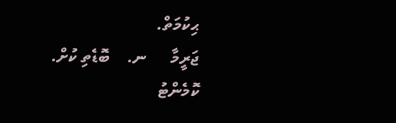ޙިކުމަތް.
ޖަރީމާ      ނ.    ބޮޑެތި ކުށް.
ކޮމެންޓު